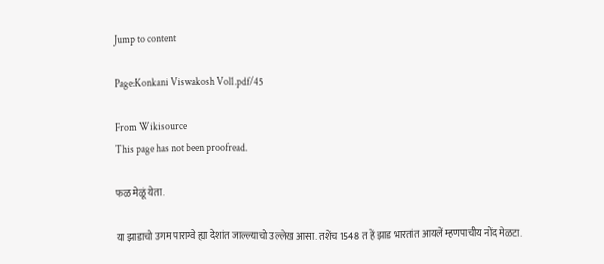Jump to content

Page:Konkani Viswakosh Vol1.pdf/45

From Wikisource
This page has not been proofread.

फळ मेळूं येता.

या झाडाचो उगम पाराग्वे ह्या देशांत जाल्ल्याचो उल्लेख आसा. तशेंच 1548 त हें झाड भारतांत आयलें म्हणपाचीय नोंद मेळटा.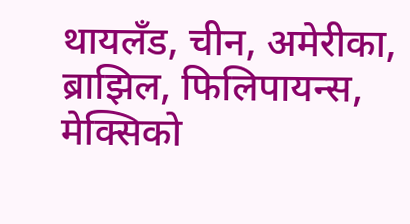थायलँड, चीन, अमेरीका, ब्राझिल, फिलिपायन्स, मेक्सिको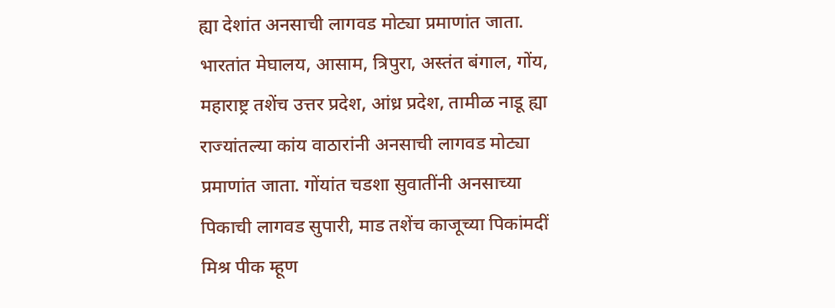ह्या देशांत अनसाची लागवड मोट्या प्रमाणांत जाता. भारतांत मेघालय, आसाम, त्रिपुरा, अस्तंत बंगाल, गोंय, महाराष्ट्र तशेंच उत्तर प्रदेश, आंध्र प्रदेश, तामीळ नाडू ह्या राज्यांतल्या कांय वाठारांनी अनसाची लागवड मोट्या प्रमाणांत जाता. गोंयांत चडशा सुवातींनी अनसाच्या पिकाची लागवड सुपारी, माड तशेंच काजूच्या पिकांमदीं मिश्र पीक म्हूण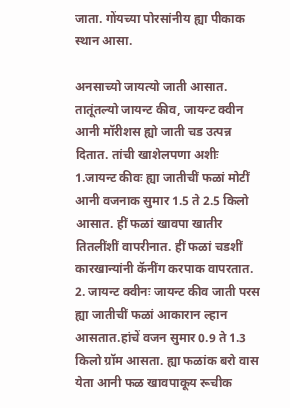जाता. गोंयच्या पोरसांनीय ह्या पीकाक स्थान आसा.

अनसाच्यो जायत्यो जाती आसात. तातूंतल्यो जायन्ट कीव, जायन्ट क्वीन आनी मॉरीशस ह्यो जाती चड उत्पन्न दितात. तांची खाशेलपणा अशीः 1.जायन्ट कीवः ह्या जातीचीं फळां मोटीं आनी वजनाक सुमार 1.5 ते 2.5 किलो आसात. हीं फळां खावपा खातीर तितलींशीं वापरीनात. हीं फळां चडशीं कारखान्यांनी कॅनींग करपाक वापरतात. 2. जायन्ट क्वीनः जायन्ट कीव जाती परस ह्या जातीचीं फळां आकारान ल्हान आसतात.हांचें वजन सुमार 0.9 ते 1.3 किलो ग्रॉम आसता. ह्या फळांक बरो वास येता आनी फळ खावपाकूय रूचीक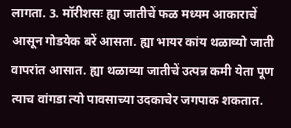लागता. 3. मॉरीशसः ह्या जातीचें फळ मध्यम आकाराचें आसून गोडयेक बरें आसता. ह्या भायर कांय थळाव्यो जाती वापरांत आसात. ह्या थळाव्या जातीचें उत्पन्न कमी येता पूण त्याच वांगडा त्यो पावसाच्या उदकाचेर जगपाक शकतात.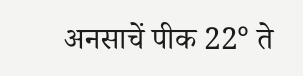अनसाचें पीक 22° ते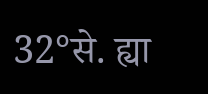32°से. ह्या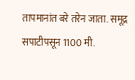तापमानांत बरे तरेन जाता. समूद्र सपाटीपसून 1100 मी.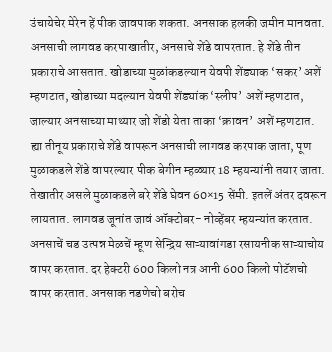उंचायेचेर मेरेन हें पीक जावपाक शकता. अनसाक हलकी जमीन मानवता. अनसाची लागवड करपाखातीर, अनसाचे शेंडे वापरतात. हे शेंडे तीन प्रकाराचे आसतात. खोडाच्या मुळांकडल्यान येवपी शेंड्याक ‘सकर’ अशें म्हणटात, खोडाच्या मदल्यान येवपी शेंड्यांक ‘स्लीप’ अशें म्हणटात, जाल्यार अनसाच्या माथ्यार जो शेंडो येता ताका ‘क्रावन’ अशें म्हणटात. ह्या तीनूय प्रकाराचे शेंडे वापरून अनसाची लागवड करपाक जाता, पूण मुळाकडले शेंडे वापरल्यार पीक बेगीन म्हळ्यार 18 म्हयन्यांनी तयार जाता. तेखातीर असले मुळाकडले बरे शेंडे घेवन 60×15 सेंमी. इतलें अंतर दवरून लायतात. लागवड जूनांत जावं ऑक्टोबर- नोव्हेंबर म्हयन्यांत करतात. अनसाचें चड उत्पन्न मेळचें म्हूण सेन्द्रिय साऱ्यावांगडा रसायनीक साऱ्याचोय वापर करतात. दर हेक्टरी 600 किलो नत्र आनी 600 किलो पोटॅशचो वापर करतात. अनसाक नडणेचो बरोच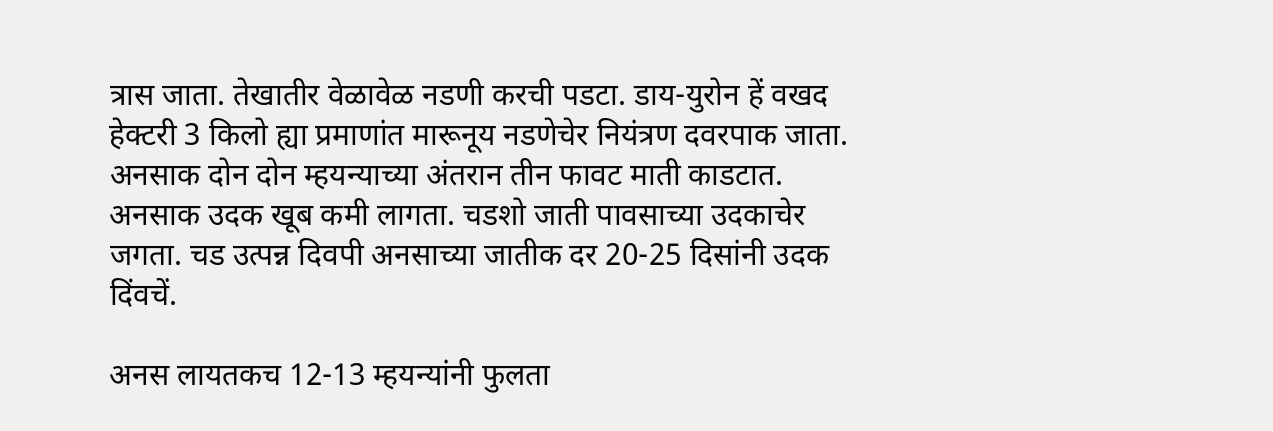त्रास जाता. तेखातीर वेळावेळ नडणी करची पडटा. डाय-युरोन हें वखद हेक्टरी 3 किलो ह्या प्रमाणांत मारूनूय नडणेचेर नियंत्रण दवरपाक जाता. अनसाक दोन दोन म्हयन्याच्या अंतरान तीन फावट माती काडटात. अनसाक उदक खूब कमी लागता. चडशो जाती पावसाच्या उदकाचेर जगता. चड उत्पन्न दिवपी अनसाच्या जातीक दर 20-25 दिसांनी उदक दिंवचें.

अनस लायतकच 12-13 म्हयन्यांनी फुलता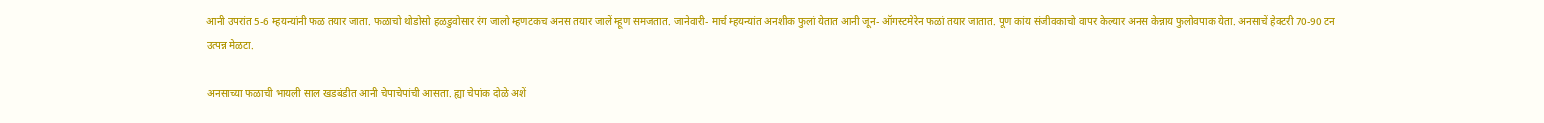आनी उपरांत 5-6 म्हयन्यांनी फळ तयार जाता. फळाचो थोडोसो हळडुवोसार रंग जालो म्हणटकच अनस तयार जालें म्हूण समजतात. जानेवारी- मार्च म्हयन्यांत अनशीक फुलां येतात आनी जून- ऑगस्टमेरेन फळां तयार जातात. पूण कांय संजीवकाचो वापर केल्यार अनस केन्नाय फुलोवपाक येता. अनसाचें हेक्टरी 70-90 टन उत्पन्न मेळटा.

अनसाच्या फळाची भायली साल खडबंडीत आनी चेपाचेपांची आसता. ह्या चेपांक दोळे अशें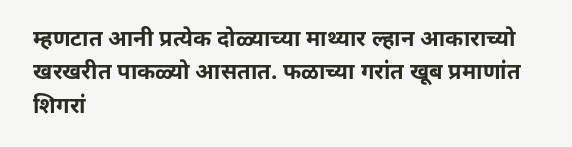म्हणटात आनी प्रत्येक दोळ्याच्या माथ्यार ल्हान आकाराच्यो खरखरीत पाकळ्यो आसतात. फळाच्या गरांत खूब प्रमाणांत शिगरां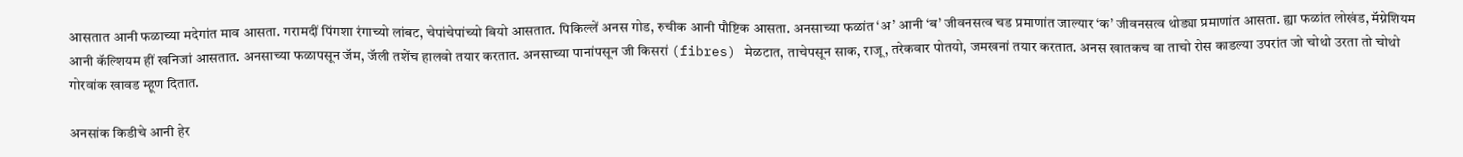आसतात आनी फळाच्या मदेगांत माव आसता. गरामदीं पिंगशा रंगाच्यो लांबट, चेपांचेपांच्यो बियो आसतात. पिकिल्लें अनस गोड, रुचीक आनी पौष्टिक आसता. अनसाच्या फळांत ‘अ’ आनी ‘ब’ जीवनसत्व चड प्रमाणांत जाल्यार ‘क’ जीवनसत्व थोड्या प्रमाणांत आसता. ह्या फळांत लोखंड, मॅग्नेशियम आनी कॅल्शियम हीं खनिजां आसतात. अनसाच्या फळापसून जॅम, जॅली तशेंच हालवो तयार करतात. अनसाच्या पानांपसून जी किसरां (fibres) मेळटात, ताचेपसून साक, राजू, तरेकवार पोतयो, जमखनां तयार करतात. अनस खातकच वा ताचो रोस काडल्या उपरांत जो चोथो उरता तो चोथो गोरवांक खावड म्हूण दितात.

अनसांक किडीचे आनी हेर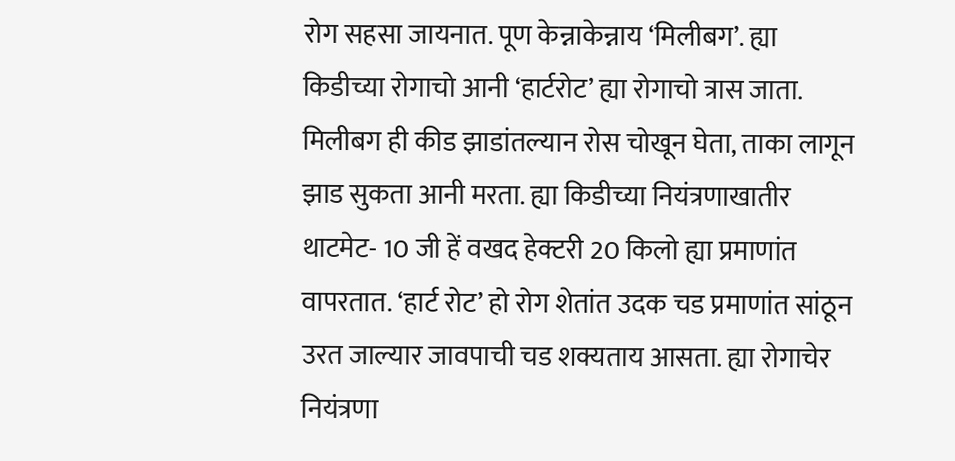रोग सहसा जायनात. पूण केन्नाकेन्नाय ‘मिलीबग’. ह्या किडीच्या रोगाचो आनी ‘हार्टरोट’ ह्या रोगाचो त्रास जाता. मिलीबग ही कीड झाडांतल्यान रोस चोखून घेता, ताका लागून झाड सुकता आनी मरता. ह्या किडीच्या नियंत्रणाखातीर थाटमेट- 10 जी हें वखद हेक्टरी 20 किलो ह्या प्रमाणांत वापरतात. ‘हार्ट रोट’ हो रोग शेतांत उदक चड प्रमाणांत सांठून उरत जाल्यार जावपाची चड शक्यताय आसता. ह्या रोगाचेर नियंत्रणा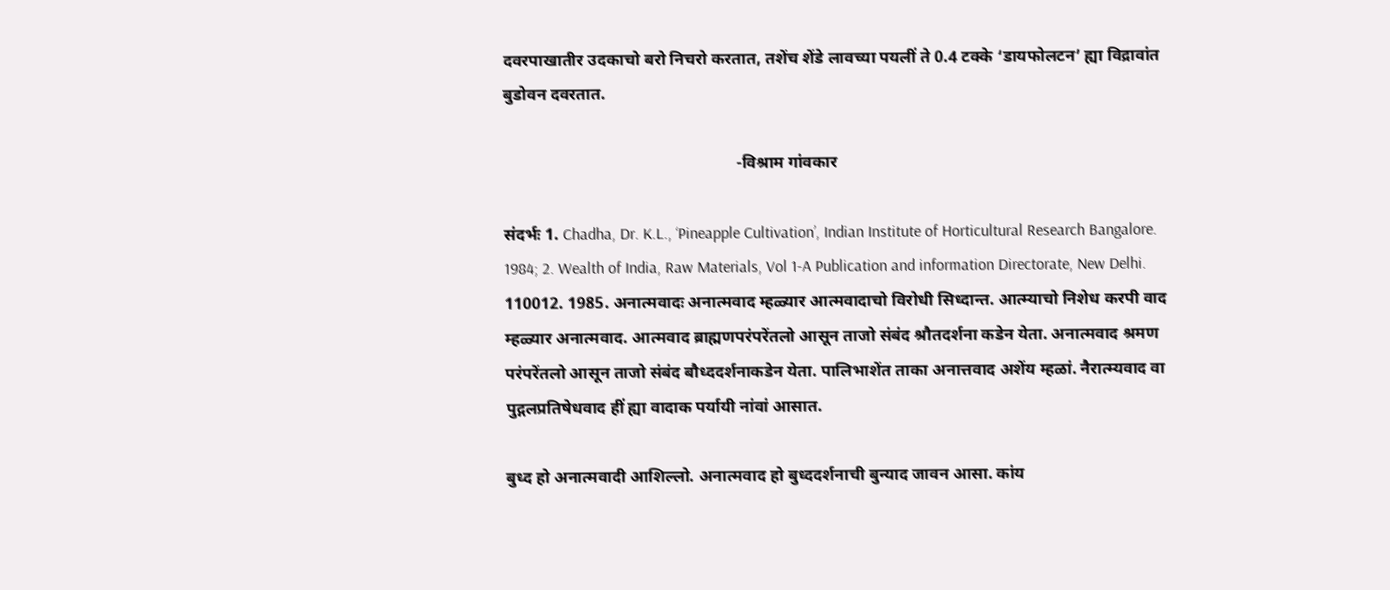दवरपाखातीर उदकाचो बरो निचरो करतात, तशेंच शेंडे लावच्या पयलीं ते 0.4 टक्के ‘डायफोलटन’ ह्या विद्रावांत बुडोवन दवरतात.

                                                        -विश्राम गांवकार

संदर्भः 1. Chadha, Dr. K.L., ‘Pineapple Cultivation’, Indian Institute of Horticultural Research Bangalore. 1984; 2. Wealth of India, Raw Materials, Vol 1-A Publication and information Directorate, New Delhi. 110012. 1985. अनात्मवादः अनात्मवाद म्हळ्यार आत्मवादाचो विरोधी सिध्दान्त. आत्म्याचो निशेध करपी वाद म्हळ्यार अनात्मवाद. आत्मवाद ब्राह्मणपरंपरेंतलो आसून ताजो संबंद श्रौतदर्शना कडेन येता. अनात्मवाद श्रमण परंपरेंतलो आसून ताजो संबंद बौध्ददर्शनाकडेन येता. पालिभाशेंत ताका अनात्तवाद अशेंय म्हळां. नैरात्म्यवाद वा पुद्गलप्रतिषेधवाद हीं ह्या वादाक पर्यायी नांवां आसात.

बुध्द हो अनात्मवादी आशिल्लो. अनात्मवाद हो बुध्ददर्शनाची बुन्याद जावन आसा. कांय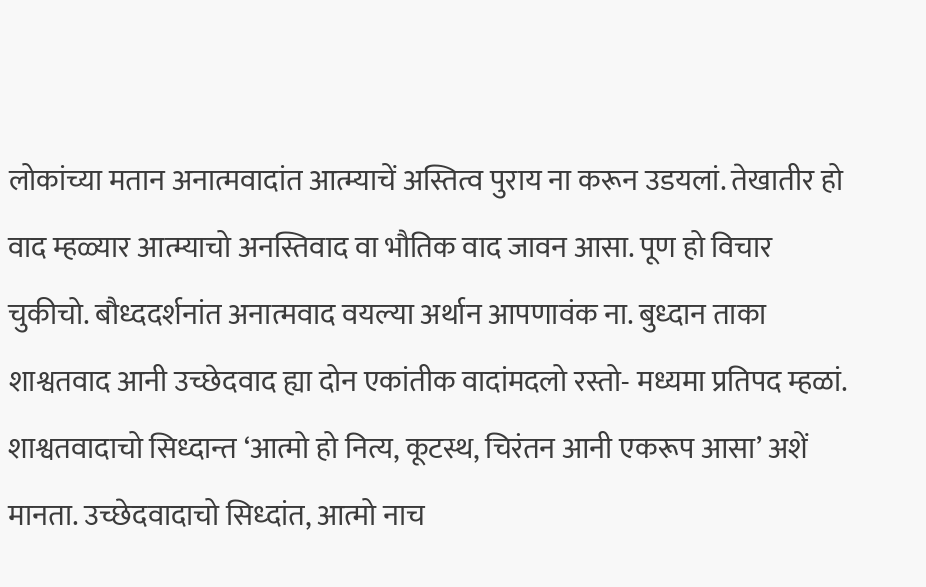लोकांच्या मतान अनात्मवादांत आत्म्याचें अस्तित्व पुराय ना करून उडयलां. तेखातीर हो वाद म्हळ्यार आत्म्याचो अनस्तिवाद वा भौतिक वाद जावन आसा. पूण हो विचार चुकीचो. बौध्ददर्शनांत अनात्मवाद वयल्या अर्थान आपणावंक ना. बुध्दान ताका शाश्वतवाद आनी उच्छेदवाद ह्या दोन एकांतीक वादांमदलो रस्तो- मध्यमा प्रतिपद म्हळां. शाश्वतवादाचो सिध्दान्त ‘आत्मो हो नित्य, कूटस्थ, चिरंतन आनी एकरूप आसा’ अशें मानता. उच्छेदवादाचो सिध्दांत, आत्मो नाच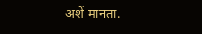अशें मानता.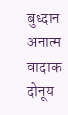बुध्दान अनात्म वादाक दोनूय